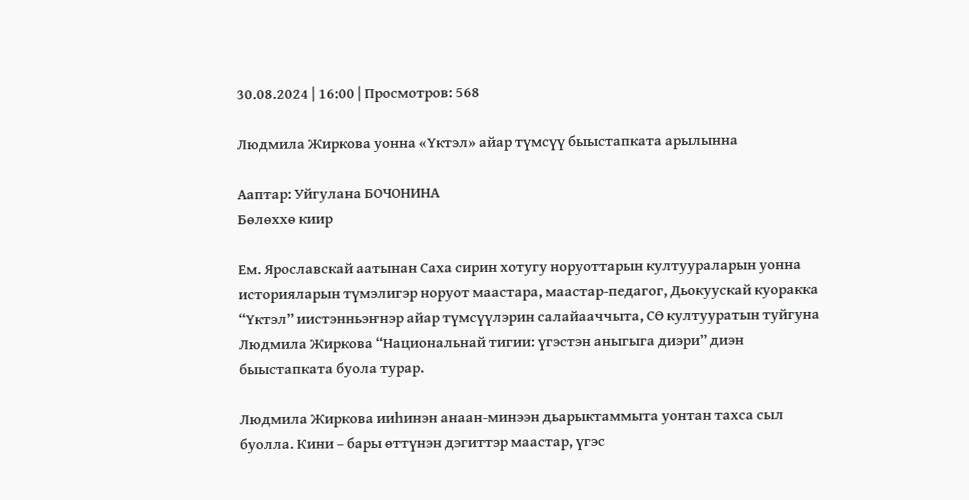30.08.2024 | 16:00 | Просмотров: 568

Людмила Жиркова уонна «Үктэл» айар түмсүү быыстапката арылынна

Ааптар: Уйгулана БОЧОНИНА
Бөлөххө киир

Ем. Ярославскай аатынан Саха сирин хотугу норуоттарын култуураларын уонна историяларын түмэлигэр норуот маастара, маастар-педагог, Дьокуускай куоракка “Үктэл” иистэнньэҥнэр айар түмсүүлэрин салайааччыта, СӨ култууратын туйгуна Людмила Жиркова “Национальнай тигии: үгэстэн аныгыга диэри” диэн быыстапката буола турар.

Людмила Жиркова ииһинэн анаан-минээн дьарыктаммыта уонтан тахса сыл буолла. Кини – бары өттүнэн дэгиттэр маастар, үгэс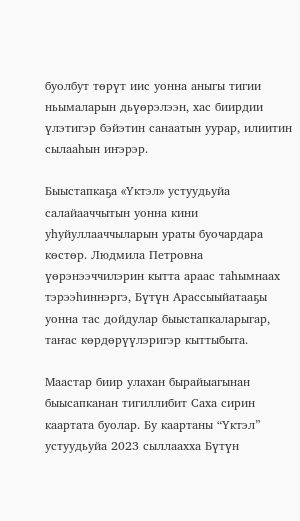буолбут төрүт иис уонна аныгы тигии ньымаларын дьүөрэлээн, хас биирдии үлэтигэр бэйэтин санаатын уурар, илиитин сылааһын иҥэрэр.

Быыстапкаҕа «Үктэл» устуудьуйа салайааччытын уонна кини уһуйуллааччыларын ураты буочардара көстөр. Людмила Петровна үөрэнээччилэрин кытта араас таһымнаах тэрээһиннэргэ, Бүтүн Арассыыйатааҕы уонна тас дойдулар быыстапкаларыгар, таҥас көрдөрүүлэригэр кыттыбыта.

Маастар биир улахан бырайыагынан быысапканан тигиллибит Саха сирин каартата буолар. Бу каартаны “Үктэл” устуудьуйа 2023 сыллаахха Бүтүн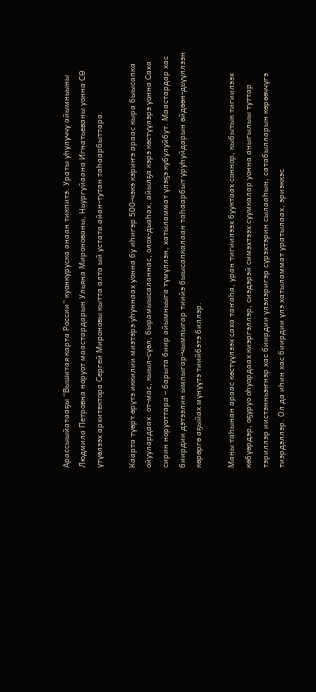Арассыыйатааҕы “Вышитая карта России” куонкуруска анаан тикпитэ. Ураты уһулуччу айымньыны Людмила Петровна норуот маастардарын Ульяна Миронованы, Ньургуйаана Игнатьеваны уонна СӨ үтүөлээх архитектора Сергей Мироновы кытта алта ый устата айан-тутан таһаарбыттара.

Каарта түөрт өрүтэ иккилии миэтэрэ уһуннаах уонна бу иһигэр 500-чэкэ кэриҥэ араас кыра быысапка ойуулардаах: от-мас, кыыл-сүөл, бырамыысаланнас, олох-дьаһах, айылҕа кэрэ көстүүлэрэ уонна Саха сирин норуоттара – барыта биир айымньыга түмүллэн, хатыламмат үлэҕэ кубулуйбут. Маастардар хас биирдии дэтээлин ымпыгар-чымпыгар тиийэ быысапкалаан таһаарбыт уруһуйдарын өйдөөн-дьүүллээн көрөргө аҕыйах мүнүүтэ тиийбэтэ биллэр.

Маны таһынан араас көстүүлээх саха таҥаһа, уран тигиилээх бууктаах соннор, кыбытык тигиилээх көбүөрдэр, оҕуруо оһуордаах киэргэллэр, сиэдэрэй симэхтээх суумкалар уонна аныгылыы туттар тэриллэр иистэнньэҥнэр хас биирдии үлэлэригэр сүрэхтэрин сылааһын, сатабылларын көрөөччүгэ тиэрдэллэр. Ол да иһин хас биирдии үлэ хатыламмат уратылаах, эриэккэс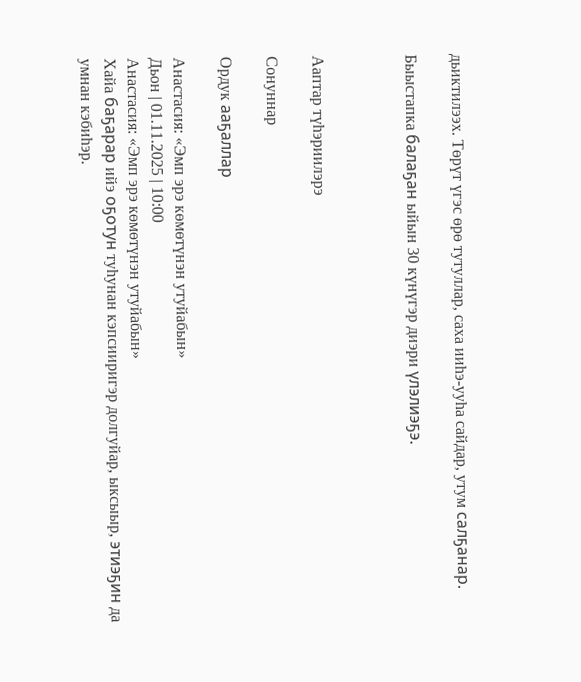дьиктилээх. Төрүт үгэс өрө тутуллар, саха ииһэ-ууһа сайдар, утум салҕанар.

Быыстапка балаҕан ыйын 30 күнүгэр диэри үлэлиэҕэ.



Ааптар түһэриилэрэ

Сонуннар

Ордук ааҕаллар

Анастасия: «Эмп эрэ көмөтүнэн утуйабын»
Дьон | 01.11.2025 | 10:00
Анастасия: «Эмп эрэ көмөтүнэн утуйабын»
Хайа баҕарар ийэ оҕотун туһунан кэпсииригэр долгуйар, ыксыыр, этиэҕин да умнан кэбиһэр.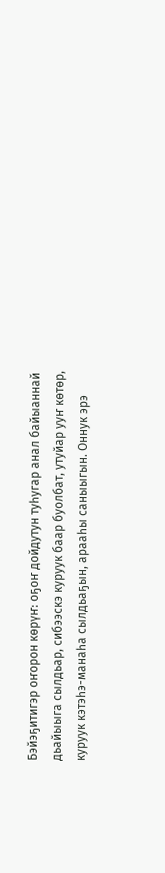Бэйэҕитигэр оҥорон көрүҥ: оҕоҥ дойдутун туһугар анал байыаннай дьайыыга сылдьар, сибээскэ куруук баар буолбат, утуйар ууҥ көтөр, куруук кэтэһэ-манаһа сылдьаҕын, арааһы саныыгын. Оннук эрэ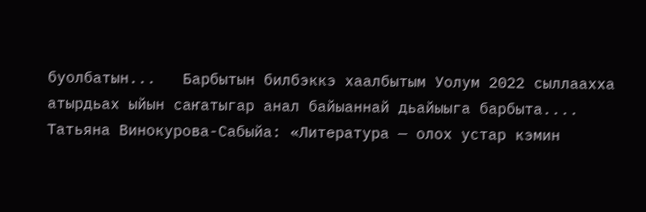буолбатын...   Барбытын билбэккэ хаалбытым Уолум 2022 сыллаахха атырдьах ыйын саҥатыгар анал байыаннай дьайыыга барбыта....
Татьяна Винокурова-Сабыйа: «Литература — олох устар кэмин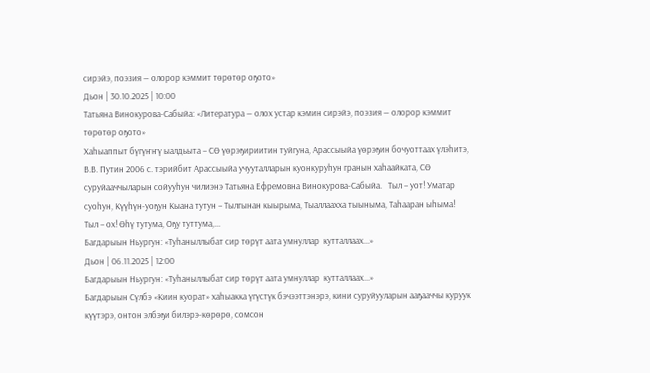сирэйэ, поэзия — олорор кэммит төрөтөр оҕото»
Дьон | 30.10.2025 | 10:00
Татьяна Винокурова-Сабыйа: «Литература — олох устар кэмин сирэйэ, поэзия — олорор кэммит төрөтөр оҕото»
Хаһыаппыт бүгүҥҥү ыалдьыта – СӨ үөрэҕириитин туйгуна, Арассыыйа үөрэҕин бочуоттаах үлэһитэ, В.В. Путин 2006 с. тэрийбит Арассыыйа учууталларын куонкуруһун гранын хаһаайката, СӨ суруйааччыларын сойууһун чилиэнэ Татьяна Ефремовна Винокурова-Сабыйа.   Тыл – уот! Уматар суоһун, Күүһүн-уоҕун Кыана тутун – Тылгынан кыырыма, Тыаллаахха тыыныма, Таһааран ыһыма! Тыл – ох! Өһү тутума, Оҕу туттума,...
Багдарыын Ньургун: «Туһаныллыбат сир төрүт аата умнуллар  кутталлаах...»
Дьон | 06.11.2025 | 12:00
Багдарыын Ньургун: «Туһаныллыбат сир төрүт аата умнуллар  кутталлаах...»
Багдарыын Сүлбэ «Киин куорат» хаһыакка үгүстүк бэчээттэнэрэ, кини суруйууларын ааҕааччы куруук күүтэрэ, онтон элбэҕи билэрэ-көрөрө, сомсон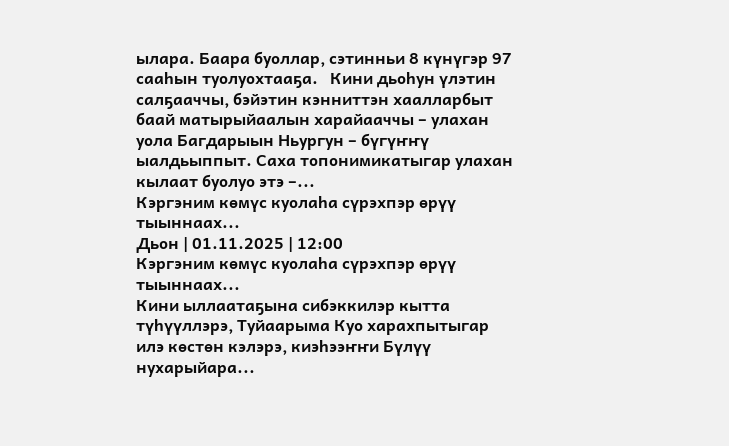ылара. Баара буоллар, сэтинньи 8 күнүгэр 97 сааһын туолуохтааҕа.   Кини дьоһун үлэтин салҕааччы, бэйэтин кэнниттэн хаалларбыт баай матырыйаалын харайааччы – улахан уола Багдарыын Ньургун – бүгүҥҥү ыалдьыппыт. Саха топонимикатыгар улахан кылаат буолуо этэ –...
Кэргэним көмүс куолаһа сүрэхпэр өрүү тыыннаах...
Дьон | 01.11.2025 | 12:00
Кэргэним көмүс куолаһа сүрэхпэр өрүү тыыннаах...
Кини ыллаатаҕына сибэккилэр кытта түһүүллэрэ, Туйаарыма Куо харахпытыгар илэ көстөн кэлэрэ, киэһээҥҥи Бүлүү нухарыйара...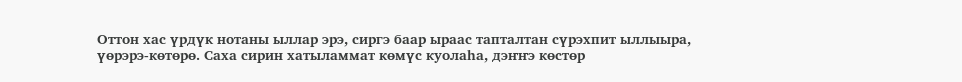Оттон хас үрдүк нотаны ыллар эрэ, сиргэ баар ыраас тапталтан сүрэхпит ыллыыра, үөрэрэ-көтөрө. Саха сирин хатыламмат көмүс куолаһа, дэҥҥэ көстөр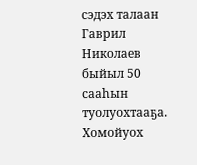сэдэх талаан Гаврил Николаев быйыл 50 сааһын туолуохтааҕа. Хомойуох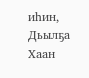иһин, Дьылҕа Хаан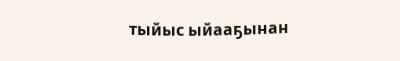тыйыс ыйааҕынан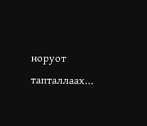норуот тапталлаах...